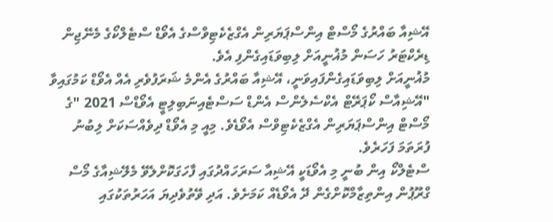އޭޝިއާ ބައްރުގެ މޯސްޓް އިންސްޕަޔަރިން އެގްޒެކެޓިވްސްގެ އެވޯޑް ސްޓެލްކޯގެ މެނޭޖިން ޑިރެކްޓަރު ހަސަން މުޣުނީއަށް ލިބިވަޑައިގެންފި އެވެ.
މުޣުނީއަށް ލިބިވަޑައިގެންފައިވަނީ، އޭޝިއާ ބައްރުގެ އެންމެ ޝަރަފުވެރި އެއް އެވޯޑް ކަމުގައިވާ "އޭޝިއާސް ކޯޕަރޭޓް އެކްސެލެންސް އެންޑް ސަސްޓެއިނަބިލިޓީ އެވޯޑްސް 2021 "ގެ މޯސްޓް އިންސްޕަޔަރިން އެގްޒެކެޓިވްސް އެވޯޑެވެ. މިއީ މި އެވޯޑް ދިވެއްސަކަށް ލިބުނު ފުރަތަމަ ފަހަރެވެ.
ސްޓެލްކޯ އިން ބުނީ މި އެވޯޑަކީ އޭޝިއާ ސަރަހައްދުގައި ފާހަގަކޮށްލެވޭ މެލޭޝިއާގެ މޯސް ގްރޫޕުން އިންތިޒާމްކޮށްގެން ދޭ އެވޯޑެއް ކަމަށެވެ. އަދި ވޭތުވެދިޔަ އަހަރުތަކުގައި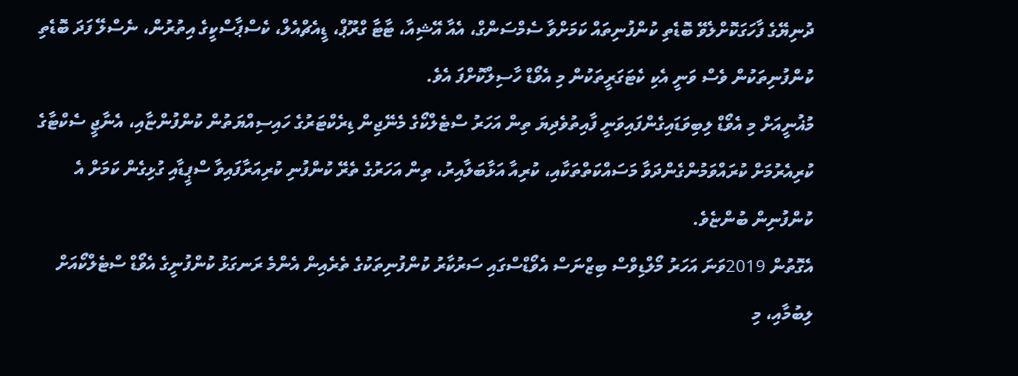ދުނިޔޭގެ ފާހަގަކޮށްލެވޭ ބޮޑެތި ކުންފުނިތައް ކަމަށްވާ ސެމްސަންގް، އެއާ އޭޝިއާ، ޓާޓާ ގްރޫޕް، ޑީއެޗްއެލް، ކެސްޕާސްކީގެ އިތުރުން، ނެސްލޭ ފަދަ ބޮޑެތި ކުންފުނިތަކުން ވެސް ވަނީ އެކި ކެޓަގަރީތަކުން މި އެވޯޑް ހާސިލްކޮށްފަ އެވެ.
މުޣުނީއަށް މި އެވޯޑް ލިބިވަޑައިގެންފައިވަނީ ފާއިތުވެދިޔަ ތިން އަހަރު ސްޓެލްކޯގެ މެނޭޖިން ޑިރެކްޓަރުގެ ހައިސިއްޔަތުން ކުންފުންޏާއި، އެނާޖީ ސެކްޓާގެ ކުރިއެރުމަށް ކުރައްވަމުންގެންދަވާ މަސައްކަތްތަކާއި، ކުރިއާ އަޅާބަލާއިރު، ތިން އަހަރުގެ ތެރޭ ކުންފުނި ކުރިއަރާފައިވާ ސްޕީޑާއި ގުޅިގެން ކަމަށް އެ ކުންފުނިން ބުންޏެވެ.
އެގޮތުން 2019ވަނަ އަހަރު މޯލްޑިވްސް ބިޒްނަސް އެވޯޑްސްގައި ސަރުކާރު ކުންފުނިތަކުގެ ތެރެއިން އެންމެ ރަނގަޅު ކުންފުނީގެ އެވޯޑް ސްޓެލްކޯއަށް ލިބުމާއި، މި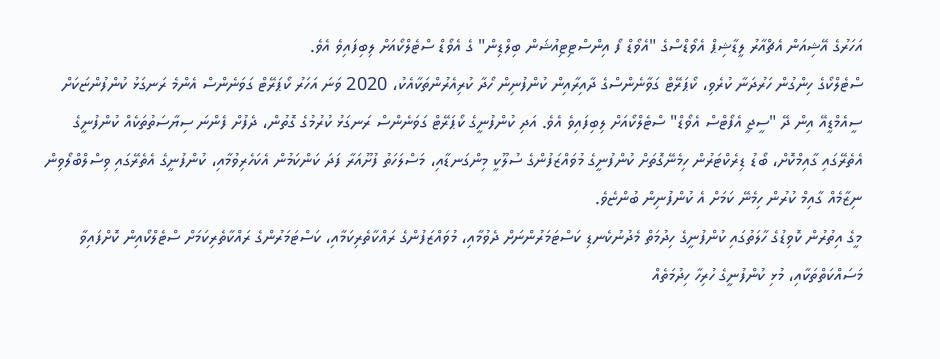އަހަރުގެ އޭޝިއަން އެޗްއާރު ލީޑާޝިޕް އެވޯޑްސްގެ "އެވޯޑް ފޯ އިންސްޓިޓިއުޝަން ބިލްޑިން" ގެ އެވޯޑް ސްޓެލްކޯއަށް ލިބިފައިވެ އެވެ.
ސްޓެލްކޯގެ ހިންގުން ހަރުދަނާ ކުރެވި، ކޯޕަރޭޓް ގަވާނެންސްގެ ދާއިރާއިން ކުންފުނިން ހޯދާ ކުރިއެރުންތަކާއެކު، 2020 ވަނަ އަހަރު ކޯޕަރޭޓް ގަވަނެންސް އެންމެ ރަނގަޅު ކުންފުންޏަކަށް ސީއެމްޑީއޭ އިން ދޭ "ސީޖީ އެފޯޓްސް އެވޯޑް" ސްޓެލްކޯއަށް ލިބިފައިވެ އެވެ. އަދި ކުންފުނީގެ ކޯޕަރޭޓް ގަވަނެންސް ރަނގަޅު ކުރުމުގެ ގޮތުން، ދެފުށް ފެންނަ ސިޔާސަތުތަކެއް ކުންފުނީގެ އެތެރޭގައި ގާއިމްކޮށް، ބޯޑު ޑިރެކްޓަރުން ހިމެނޭގޮތަށް ކުންފުނީގެ މުވައްޒަފުންގެ ސުލޫކީ މިންގަނޑާއި، މަސްލަހަތު ފުށޫއަރާ ފަދަ ކަންކަމުން އެކަހެރިވުމާއި، ކުންފުނީގެ އެތެރޭގައި ވިސްލްބްލޯވިން ނިޒާމެއް ގާއިމް ކުރުން ހިމެނޭ ކަމަށް އެ ކުންފުނިން ބުންޏެވެ.
މީގެ އިތުރުން ކޮވިޑުގެ ހާލަތުގައި ކުންފުނީގެ ހިދުމަތް މެދުނުކެނޑި ކަސްޓަމަރުންނަށް ދެވުމާއި، މުވައްޒަފުންގެ ރައްކާތެރިކަމާއި، ކަސްޓަމަރުންގެ ރައްކާތެރިކަމަށް ސްޓެލްކޯއިން ކޮށްފައިވާ މަސައްކަތްތަކާއި، މުޅި ކުންފުނީގެ ހުރިހާ ހިދުމަތެއް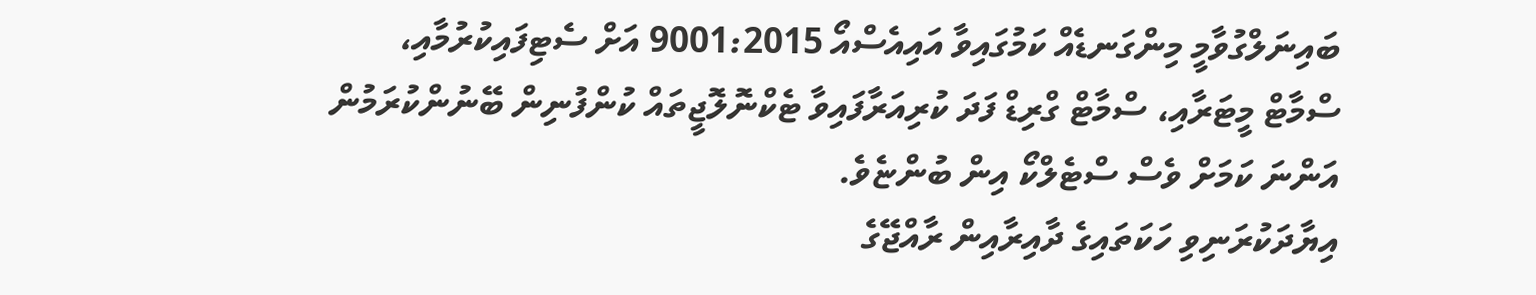ބައިނަލްގުވާމީ މިންގަނޑެއް ކަމުގައިވާ އައިއެސްއޯ 9001:2015 އަށް ސެޓިފައިކުރުމާއި، ސްމާޓް މީޓަރާއި، ސްމާޓް ގްރިޑް ފަދަ ކުރިއަރާފައިވާ ޓެކްނޮލޮޖީތައް ކުންފުނިން ބޭނުންކުރަމުން އަންނަ ކަމަށް ވެސް ސްޓެލްކޯ އިން ބުންޏެވެ.
އިޔާދަކުރަނިވި ހަކަތައިގެ ދާއިރާއިން ރާއްޖޭގެ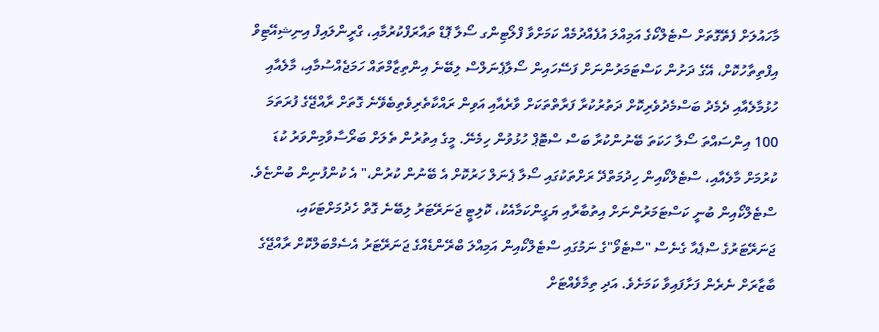މާހައުލަށް ފެތޭގޮތަށް ސްޓެލްކޯގެ އަމިއްލަ އުފެއްދުމެއް ކަމަށްވާ ފްލޯޓިންގ ސޯލާ ޕޮޑް ތައާރަފްކުރުމާއި، ގްރީންލައިފް އިނިޝިއޭޓިވް އިފްތިތާހުކޮށް، އޭގެ ދަށުން ކަސްޓަމަރުންނަށް ފަސޭހައިން ސޯލާޕެނަލްސް ލިބޭނެ އިންތިޒާމްތައް ހަމަޖެއްސުމާއި، މާލެއާއި ހުޅުމާލެއާއި ދެމެދު ބަސްމެދުވެރިކޮށް ދަތުރުކުރާ ފަރާތްތަކަށް ވާރެއާއި އަވިން ރައްކާތެރިވެތިބެވޭނެ ގޮތަށް ރާއްޖޭގެ ފުރަތަމަ 100 އިންސައްތަ ސޯލާ ހަކަތަ ބޭނުންކުރާ ބަސް ސްޓޮޕް ހުޅުވުން ހިމެނޭ. މީގެ އިތުރުން ތެލަށް ބަރޯސާވާމިންވަރު ކުޑަ ކުރުމަށް މާލެއާއި، ސްޓެލްކޯއިން ހިދުމަތްދޭ ރަށްތަކުގައި ސޯލާ ޕެނަލް ހަރުކޮށް އެ ބޭނުން ކުރުން،" އެ ކުންފުނިން ބުންޏެވެ.
ސްޓެލްކޯއިން ބުނީ ކަސްޓަމަރުންނަށް އިތުބާރާއި ޔަގީންކަމާއެކު، ކޮލިޓީ ޖަނަރޭޓަރު ލިބޭނެ ގޮތް ހެދުމަށްޓަކައި، ޖަނަރޭޓަރުގެ ސްޕެއާ ގެނެސް "ސްޓެވޯ"ގެ ނަމުގައި ސްޓެލްކޯއިން އަމިއްލަ ބްރޭންޑެއްގެ ޖަނަރޭޓަރު އެސެމްބަލްކޮށް ރާއްޖޭގެ ބާޒާރަށް ނެރެން ފަށާފައިވާ ކަމަށެވެ. އަދި ތިމާވެއްޓަށް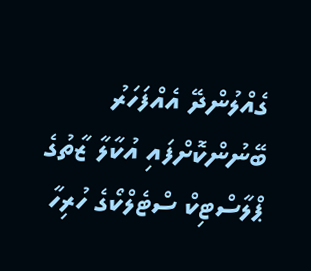ގެއްލުންދޭ އެއްފަހަރު ބޭނުންކޮށްފައި އުކާލާ ޒާތުގެ ޕްލާސްޓިކް ސްޓެލްކޯގެ ހުރިހާ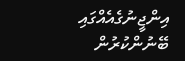އިންޖީނުގެއެއްގައި ބޭނުންކުރުން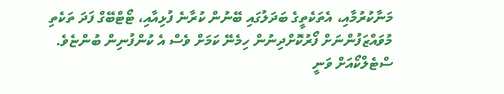މަނާކުރުމާއި، އެތަކެތީގެ ބަދަލުގައި ބޭނުން ކުރާނެ ފުޅިއާއި، ޓޯޓްބޭގް ފަދަ ތަކެތި މުވައްޒަފުންނަށް ފޯރުކޮށްދިނުން ހިމެނޭ ކަމަށް ވެސް އެ ކުންފުނިން ބުންޏެވެ.
ސްޓެލްކޯއަށް ވަނީ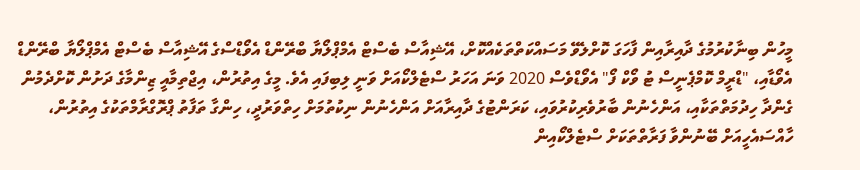މީހުން ބިނާކުރުމުގެ ދާއިރާއިން ފާހަގަ ކޮށްލެވޭ މަސައްކަތްތަކެއްކޮށް، އޭޝިއާސް ބެސްޓް އެމްޕްލޯޔާ ބްރޭންޑް އެވޯޑްސްގެ އޭޝިއާސް ބެސްޓް އެމްޕްލޯޔާ ބްރޭންޑް އެވޯޑާއި، "ޑްރީމް ކޮމްޕެނީސް ޓު ވޯކް ފޯ" އެވޯޑްވެސް 2020 ވަނަ އަހަރު ސްޓެލްކޯއަށް ވަނީ ލިބިފައި އެވެ. މީގެ އިތުރުން، އިޖްތިމާއީ ޒިންމާގެ ދަށުން ކޮށްދެމުން ގެންދާ ހިދުމަތްތަކާއި، އަންހެނުން ބާރުވެރިކުރުވައި، ކަރަންޓުގެ ދާއިރާއަށް އަންހެނުން ނިކުތުމަށް ހިތްވަރުދީ، ހިންގާ ތަފާތު ޕްރޮގްރާމްތަކުގެ އިތުރުން، ހާއްސައެހީއަށް ބޭނުންވާ ފަރާތްތަކަށް ސްޓެލްކޯއިން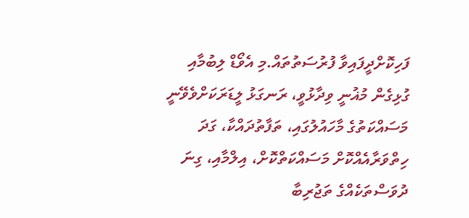ފަހިކޮށްދީފައިވާ ފުރުސަތުތައް.މި އެވޯޑް ލިބުމާއި ގުޅިގެން މުޣުނީ ވިދާޅުވީ، ރަނގަޅު ލީޑަރަކަށްވެވޭނީ މަސައްކަތުގެ މާހައުލުގައި، ތަފާތުދައްކާ، ގަދަ ހިތްވަރާއެއްކޮށް މަސައްކަތްކޮށް، އިލްމާއި، ގިނަ ދުވަސްތަކެއްގެ ތަޖުރިބާ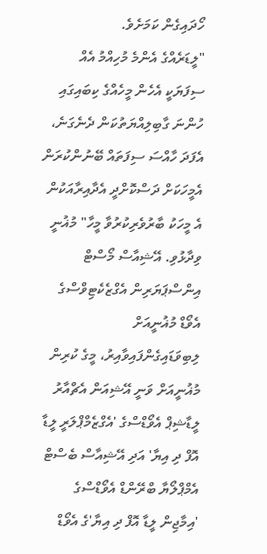ހޯދައިގެން ކަމަށެވެ.
"ލީޑަރެއްގެ އެންމެ މުހިއްމު އެއް ސިފަޔަކީ އެހެން މީހެއްގެ ކިބައިގައި ހުންނަ ގާބިލިއްޔަތުކަން ދެނެގަނެ، އެފަދަ ހާއްސަ ސިފަތައް ބޭނުންކުރަން އެމީހަކަށް ދަސްކޮށްދީ އެދާއިރާއަކުން އެ މީހަކު ބާރުވެރިކުރުވާ މީހާ" މުޣުނީ ވިދާޅުވި. އޭޝިއާސް މޯސްޓް އިންސްޕަޔަރިން އެގްޒެކެޓިވްސްގެ އެވޯޑް މުޣުނީއަށް ލިބިވަޑައިގެންފައިވާއިރު، މީގެ ކުރިން މުޣުނީއަށް ވަނީ އޭޝިއަން އެޗްއާރު ލީޑާޝިޕް އެވޯޑްސްގެ 'އެގްޒެމްޕްލަރީ ލީޑާ އޮފް ދި އިޔާ' އަދި އޭޝިއާސް ބެސްޓް އެމްޕްލޯޔާ ބްރޭންޑް އެވޯޑްސްގެ 'އިމާޖިން ލީޑާ އޮފް ދި އިޔާ'ގެ އެވޯޑް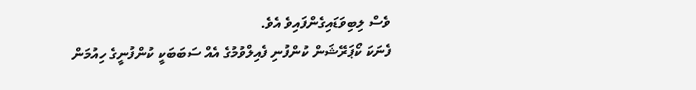ވެސް ލިބިވަޑައިގެންފައިވެ އެވެ.
ފެނަކަ ކޯޕަރޭޝަން ކުންފުނި ފެއިލްވުމުގެ އެއް ސަބަބަކީ ކުންފުނީގެ ހިއުމަން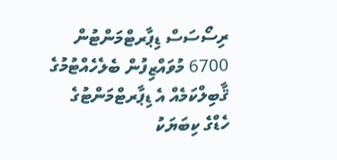ރިސޯސަސް ޑިޕާރޓްމަންޓުން 6700 މުވައްޒިފުން ބެލެހެއްޓުމުގެ ޤާބިލްކަމެއް އެ ޑިޕާރޓްމަންޓުގެ ހެޑްގެ ކިބަޔަކު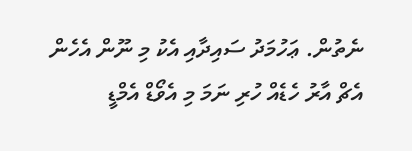ނެތުން. ޢަހުމަދު ސައިދާއި އެކު މި ނޫން އެހެން އެޗް އާރު ހެޑެއް ހުރި ނަމަ މި އެވޯޑް އެމްޑީ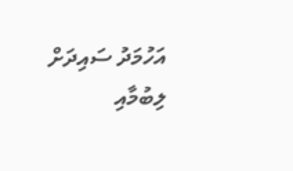އަހުމަދު ސައިދަށް ލިބުމާއި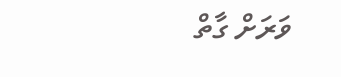ވަރަށް ގާތް